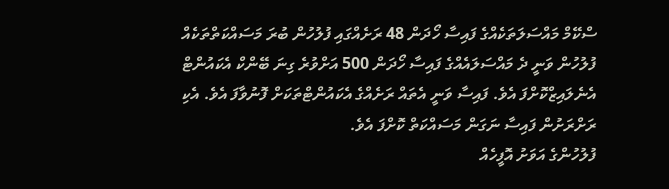ސްކޭމް މައްސަލަތަކެއްގެ ފައިސާ ހޯދަން 48 ރަށެއްގައި ފުލުހުން ބުރަ މަސައްކަތްތަކެއް
ފުލުހުން ވަނީ ދެ މައްސަލައެއްގެ ފައިސާ ހޯދަން 500 އަށްވުރެ ގިނަ ބޭންކް އެކައުންޓް އެނެލައިޒްކޮށްފަ އެވެ. ފައިސާ ވަނީ އެތައް ރަށެއްގެ އެކައުންޓްތަކަށް ފޮނުވާފަ އެވެ. އެކި ރަށްރަށުން ފައިސާ ނަގަން މަސައްކަތް ކޮށްފަ އެވެ.
ފުލުހުންގެ އަވަށު އޮފީހެއް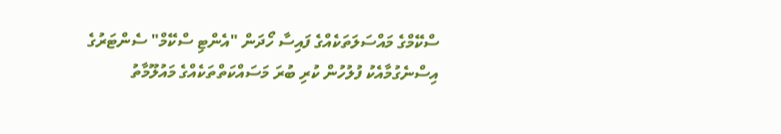ސްކޭމްގެ މައްސަލަތަކެއްގެ ފައިސާ ހޯދަން "އެންޓި ސްކޭމް" ސެންޓަރުގެ އިސްނެގުމާއެކު ފުލުހުން ކުރި ބުރަ މަސައްކަތްތަކެއްގެ މައުލޫމާތު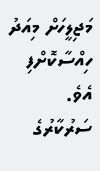މަޖިލީހަށް މިއަދު ހިއްސާކޮށްފި އެވެ.
ސަރުކާރުގެ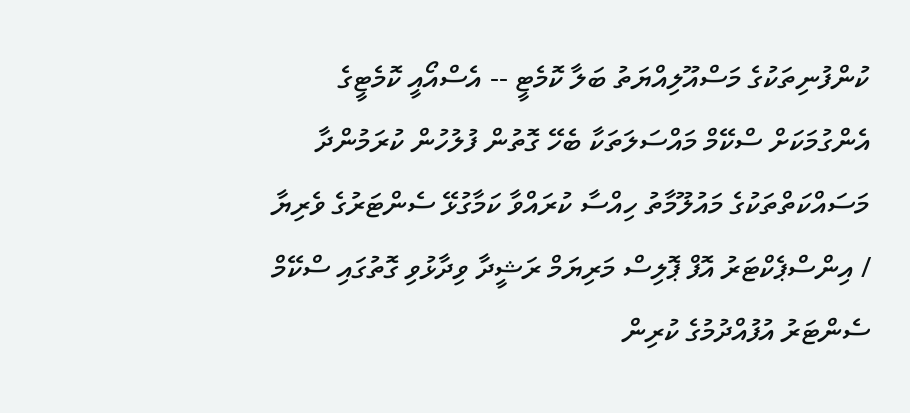ކުންފުނިތަކުގެ މަސްއޫލިއްޔަތު ބަލާ ކޮމެޓީ -- އެސްއޯއީ ކޮމެޓީގެ އެންގުމަކަށް ސްކޭމް މައްސަލަތަކާ ބެހޭ ގޮތުން ފުލުހުން ކުރަމުންދާ މަސައްކަތްތަކުގެ މައުލޫމާތު ހިއްސާ ކުރައްވާ ކަމާގުޅޭ ސެންޓަރުގެ ވެރިޔާ / އިންސްޕެކްޓަރު އޮފް ޕޮލިސް މަރިޔަމް ރަޝީދާ ވިދާޅުވި ގޮތުގައި ސްކޭމް ސެންޓަރު އުފުއްދުމުގެ ކުރިން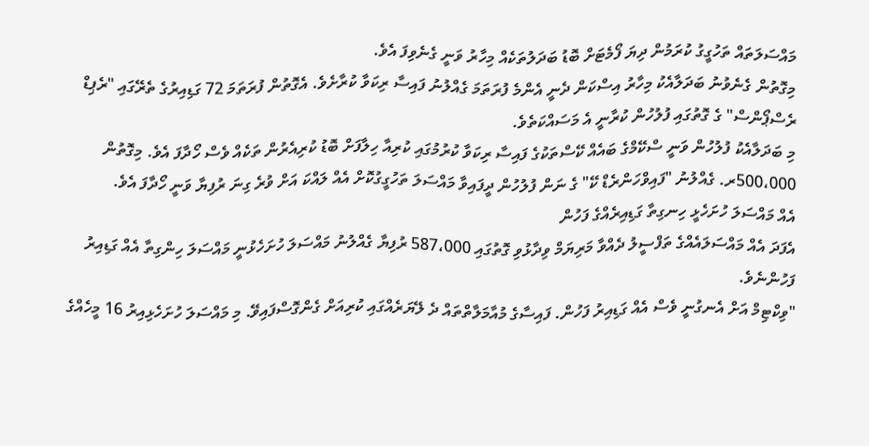މައްސަލަތައް ތަހުގީގު ކުރަމުން ދިޔަ ފޯމެޓަށް ބޮޑު ބަދަލުތަކެއް މިހާރު ވަނީ ގެނެވިފަ އެވެ.
މިގޮތުން ގެނެވުނު ބަދަލާއެކު މިހާރު އިސްކަން ދެނީ އެންމެ ފުރަތަމަ ގެއްލުނު ފައިސާ ރިކަވާ ކުރާށެވެ. އެގޮތުން ފުރަތަމަ 72 ގަޑިއިރުގެ ތެރޭގައި "ރެޕިޑް ރެސްޕޯންސް" ގެ ގޮތުގައި ފުލުހުން ކުރާނީ އެ މަސައްކަތެވެ.
މި ބަދަލާއެކު ފުލުހުން ވަނީ ސްކޭމްގެ ބައެއް ކޭސްތަކުގެ ފައިސާ ރިކަވާ ކުރުމުގައި ކުރިއާ ހިލާފަށް ބޮޑު ކުރިއެރުން ތަކެއް ވެސް ހޯދާފަ އެވެ. މިގޮތުން 500،000ރ. ގެއްލުނު "ފައިވްހަންރެޑް ކޭ" ގެ ނަން ފުލުހުން ދީފައިވާ މައްސަލަ ތަހުގީގުކޮށް އެއް ލައްކަ އަށް ވުރެ ގިނަ ރުފިޔާ ވަނީ ހޯދާފަ އެވެ.
އެއް މައްސަލަ ހުށަހެޅީ ހިނގިތާ ގަޑިއިރެއްގެ ފަހުން
އެފަދަ އެއް މައްސަލައެއްގެ ތަފްސީލު ދެއްވާ މަރިޔަމް ވިދާޅުވި ގޮތުގައި 587،000 ރުފިޔާ ގެއްލުނު މައްސަލަ ހުށަހެޅުނީ މައްސަލަ ހިންގިތާ އެއް ގަޑިއިރު ފަހުންނެވެ.
"ވިކްޓިމް އަށް އެނގުނީ ވެސް އެއް ގަޑިއިރު ފަހުން. ފައިސާގެ މުއާމަލާތްތައް ދެ ލޭޔަރެއްގައި ކުރިއަށް ގެންގޮސްފައިވޭ. މި މައްސަލަ ހުށަހެޅިއިރު 16 މީހެއްގެ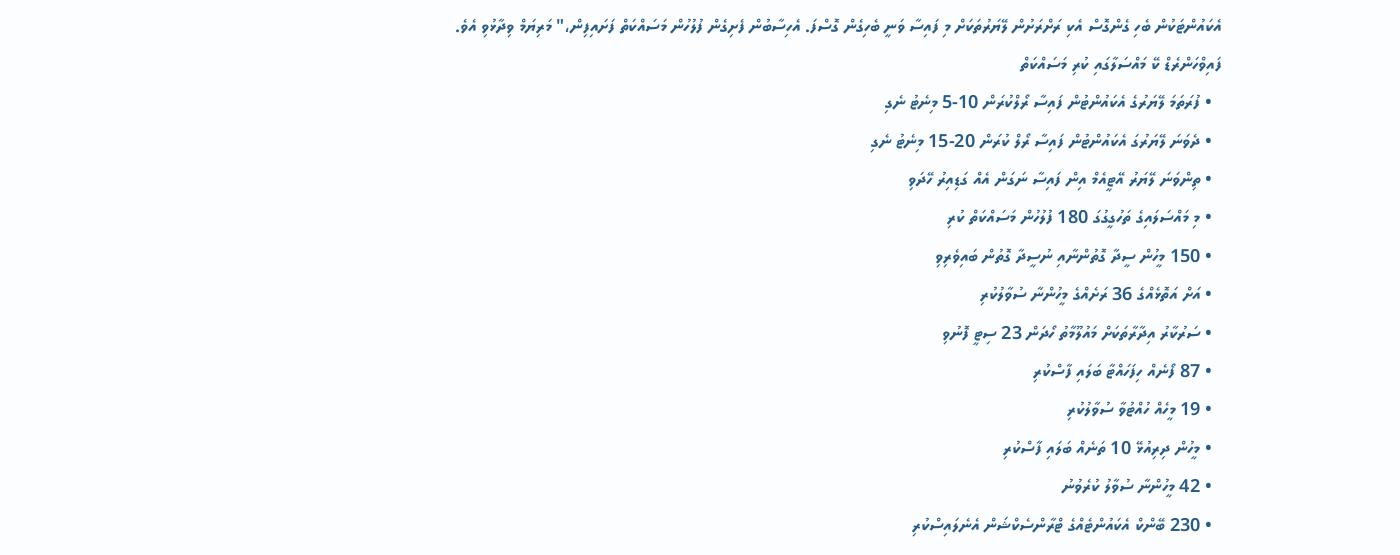އެކައުންޓަކުން ބެހި ގެންގޮސް އެކި ރަށްރަށުން ލޭޔަރުތަކަށް މި ފައިސާ ވަނީ ބެހިގެން ގޮސްފަ. އެހިސާބުން ފެށިގެން ފުލުހުން މަސައްކަތް ފަށައިފިން،" މަރިޔަމް ވިދާޅުވި އެވެ.
ފައިވްހަންރެޑް ކޭ މައްސަލާގައި ކުރި މަސައްކަތް
  • ފުރަތަމަ ލޭޔަރުގެ އެކައުންޓުން ފައިސާ ރޯލްކުރަން 10-5 މިނެޓު ނެގި
  • ދެވަނަ ލޭޔަރުގަ އެކައުންޓުން ފައިސާ ރޯލް ކުރަން 20-15 މިނެޓު ނެގި
  • ތިންވަނަ ލޭޔަރު އޭޓީއެމް އިން ފައިސާ ނަގަން އެއް ގަޑިއިރު ހޭދަވި
  • މި މައްސަލައިގެ ތަހުގީގުގަ 180 ފުލުހުން މަސައްކަތް ކުރި
  • 150 މީހުން ސީދާ ގޮތުންނާއި ނުސީދާ ގޮތުން ބައިވެރިވި
  • އަށް އަތޮޅެއްގެ 36 ރަށެއްގެ މީހުންނާ ސުވާލުކުރި
  • ސަރުކާރު އިދާރާތަކަށް މައުލޫމާތު ހޯދަން 23 ސިޓީ ފޮނުވި
  • 87 ފޯނެއް ހިފަހައްޓާ ބަލައި ފާސްކުރި
  • 19 މީހެއް ހުއްޓުވާ ސުވާލުކުރި
  • މީހުން ދިރިއުޅޭ 10 ތަނެއް ބަލައި ފާސްކުރި
  • 42 މީހުންނާ ސުވާލު ކުރެވުނު
  • 230 ބޭންކް އެކައުންޓެއްގެ ޓްރާންސެކްޝަން އެނެލައިސްކުރި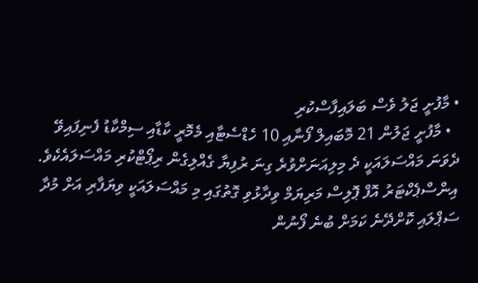• މާފުށީ ޖަލު ވެސް ބަލައިފާސްކުރި
  • މާފުށީ ޖަލުން 21 މޮބައިލް ފޯނާއި 10 ހެޑްސެޓާއި މެމޮރީ ކާޑާއި ސިމްކާޑު ފެނިފައިވޭ
ދެވަނަ މައްސަލައަކީ ދެ މިލިއަނަށްވުރެ ގިނަ ރުފިޔާ ގެއްލިގެން ރިޕޯޓްކުރި މައްސަލައެކެވެ.
އިންސްޕެކްޓަރު އޮފް ޕޮލިސް މަރިޔަމް ވިދާޅުވި ގޮތުގައި މި މައްސަލައަކީ ވިޔަފާރި އަށް މުދާ ސަޕްލައި ކޮށްދޭނެ ކަމަށް ބުނެ ފޯނުން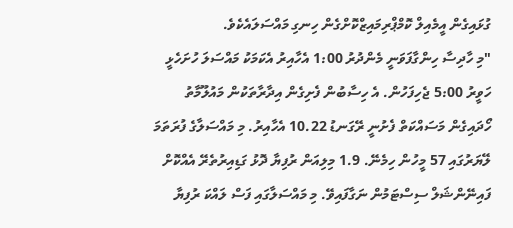ގުޅައިގެން އީމެއިލް ކޮމްޕްރިމައިޒްކޮށްގެން ހިނގި މައްސަލައެކެވެ.
"މި ހާދިސާ ހިންގާފަވަނީ މެންދުރު 1:00 އެހާއިރު އެކަމަކު މައްސަލަ ހުށަހެޅީ ހަވީރު 5:00 ޖެހިފަހުން. އެ ހިސާބުން ފެށިގެން އިދާރާތަކުން މައުލޫމާތު ހޯދައިގެން މަސައްކަތް ފެށުނީ ރޭގަނޑު 10.22 އެހާއިރު. މި މައްސަލާގެ ފުރަތަމަ ލޭޔަރުގައި 57 މީހުން ހިމެނޭ. 1.9 މިލިއަން ރުފިޔާ ދޮޅު ގަޑިއިރުތެރޭ އެއްކޮށް ފައިނޭންޝަލް ސިސްޓަމުން ނަގާފައިވޭ. މި މައްސަލާގައި ފަސް ލައްކަ ރުފިޔާ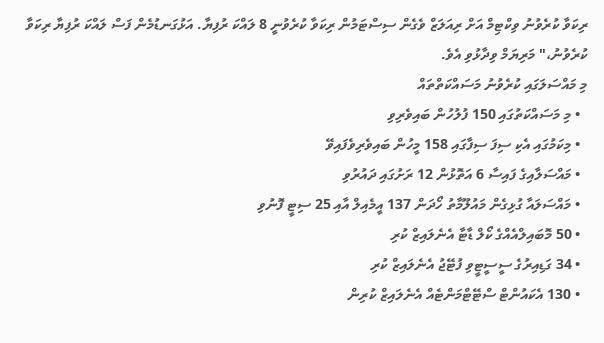ރިކަވާ ކުރެވުނު ވިކްޓިމް އަށް ރިއަލަޒް ވެގެން ސިސްޓަމުން ރިކަވާ ކުރެވުނީ 8 ލައްކަ ރުފިޔާ. އަޅުގަނޑުމެން ފަސް ލައްކަ ރުފިޔާ ރިކަވާ ކުރެވުނު،" މަރިޔަމް ވިދާޅުވި އެވެ.
މި މައްސަލަގައި ކުރެވުނު މަސައްކަތްތައް
  • މި މަސައްކަތުގައި 150 ފުލުހުން ބައިވެރިވި
  • މިކަމުގައި އެކި ސިފަ ސިފާގައި 158 މީހުން ބައިވެރިވެފައިވޭ
  • މައްސަލާއިގެ ފައިސާ 6 އަތޮޅުން 12 ރަށުގައި ދައުރުވި
  • މައްސަލައާ ގުޅިގެން މައުލޫމާތު ހޯދަން 137 އީމެއިލް އާއި 25 ސިޓީ ފޮނުވި
  • 50 މޮބައިލްއެއްގެ ކޯލް ޑާޓާ އެނެލައިޒް ކުރި
  • 34 ގަޑިއިރުގެ ސީސީޓީވި ފުޓޭޖު އެނެލައިޒް ކުރި
  • 130 އެކައުންޓް ސްޓޭޓްމަންޓެއް އެނެލައިޒް ކުރިން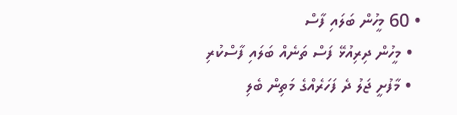• 60 މީހުން ބަލައި ފާސް
  • މީހުން ދިރިއުޅޭ ފަސް ތަނެއް ބަލައި ފާސްކުރި
  • މާފުށީ ޖަލު ދެ ފަހަރެއްގެ މަތިން ބެލި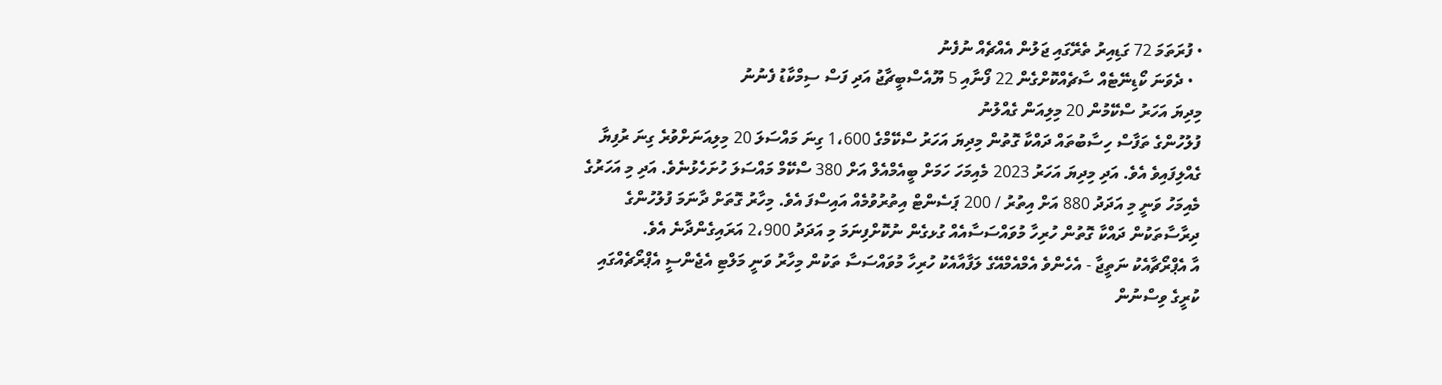• ފުރަތަމަ 72 ގަޑިއިރު ތެރޭގައި ޖަލުން އެއްޗެއް ނުފެނު
  • ދެވަނަ ކޯޑިނޭޓެއް ސާޗެއްކޮށްގެން 22 ފޯނާއި 5 ޔޫއެސްބީޗާޖު އަދި ފަސް ސިމްކާޑު ފެނުނު
މިދިޔަ އަހަރު ސްކޭމުން 20 މިލިއަން ގެއްލުނު
ފުލުހުންގެ ތަފާސް ހިސާބުތައް ދައްކާ ގޮތުން މިދިޔަ އަހަރު ސްކޭމްގެ 1،600 ގިނަ މައްސަލަ 20 މިލިއަނަށްވުރެ ގިނަ ރުފިޔާ ގެއްލިފައިވެ އެވެ. އަދި މިދިޔަ އަހަރު 2023 މެއިމަހަ ހަމަށް ބީއެމްއެލް އަށް 380 ސްކޭމް މައްސަލަ ހުށަހެޅުނެވެ. އަދި މި އަހަރުގެ މެއިމަހު ވަނީ މި އަދަދު 880 އަށް އިތުރު / 200 ޕަސެންޓް އިތުރުވުމެއް އައިސްފަ އެވެ. މިހާރު ގޮތަށް ދާނަމަ ފުލުހުންގެ ދިރާސާތަކުން ދައްކާ ގޮތުން ހުރިހާ މުވައްސަސާއެއް ގުޅގެން ނުކޮށްފިނަމަ މި އަދަދު 2،900 އަރައިގެންދާނެ އެވެ.
އާ އެޕްރޯޗާއެކު ނަތީޖާ - އެހެންވެ އެމްއެމްއޭގެ ލަފާއާއެކު ހުރިހާ މުވައްސަސާ ތަކުން މިހާރު ވަނީ މަލްޓި އެޖެންސީ އެޕްރޯޗެއްގައި ކުރީގެ ވިސްނުން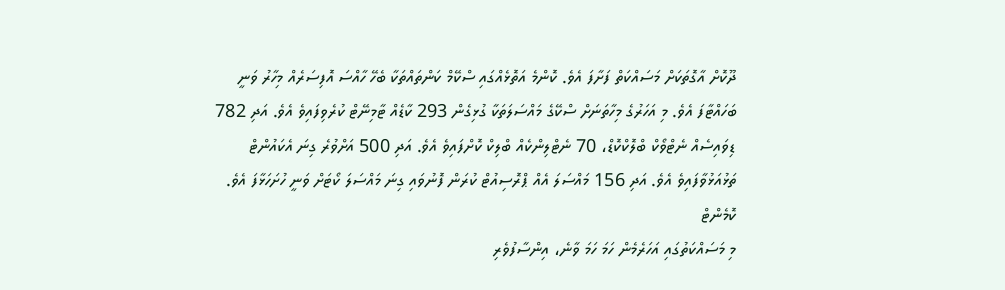ދޫކޮށް އާގޮތަކަށް މަސައްކަތް ފަށާފަ އެވެ. ކޮންމެ އަތޮޅެއްގައި ސްކޭމް ކަންތައްތަކާ ބެހޭ ހާއްސަ އޮފިސަރެއް މިހާރު ވަނީ ބަހައްޓާފަ އެވެ. މި އަހަރުގެ މިހާތަނަށް ސްކޭގެ މައްސަލަތަކާ ގުޅިގެން 293 ކާޑެއް ޓާމިނޭޓް ކުރެވިފައިވެ އެވެ. އަދި 782 ޑިވައިސެއް ނެޓްވޯކް ބްލޮކްކޮޑް، 70 ނެޓްލިންކެއް ބްލިކް ކޮށްފައިވެ އެވެ. އަދި 500 އަށްވުރެ ގިނަ އެކައުންޓް ތަޅުއަޅުވާފައިވެ އެވެ. އަދި 156 މައްސަލަ އެއް ޕްރޮސިއުޓް ކުރަން ފޮނުވައި ގިނަ މައްސަލަ ކޯޓަށް ވަނީ ހުށަހަޅާފަ އެވެ.
ކޮމެންޓް
މި މަސައްކަތުގައި އަހަރެމެން ހަމަ ހަމަ ވާނެ، އިންސާފުވެރި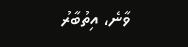ވާނެ، އިތުބާރު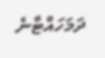ދަމަހައްޓާނެ